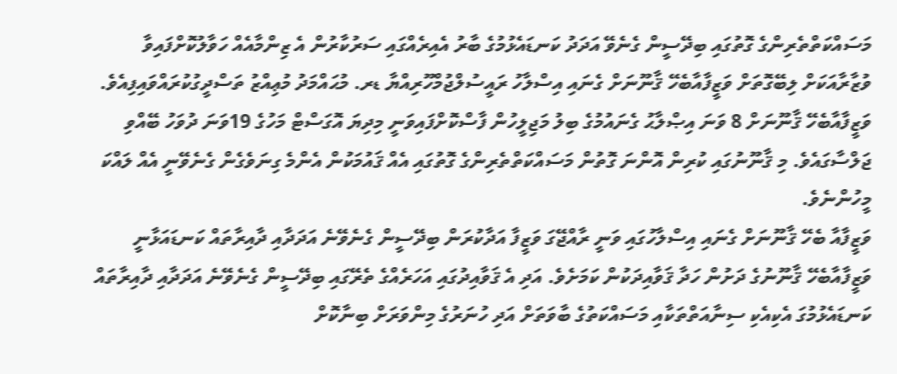މަސައްކަތްތެރިންގެ ގޮތުގައި ބިދޭސީން ގެނެވޭ އަދަދު ކަނޑައެޅުމުގެ ބާރު އެއިރެއްގައި ސަރުކާރުން އެ ޒިންމާއެއް ހަވާލުކޮށްފައިވާ ވުޒާރާއަކަށް ލިބޭގޮތަށް ވަޒީފާއާބެހޭ ޤާނޫނަށް ގެނައި އިސްލާހު ރައީސުލްޖުމްހޫރިއްޔާ ޑރ. މުޙައްމަދު މުޢިއްޒު ތަސްދީގުކުރައްވައިފިއެވެ.
ވަޒީފާއާބެހޭ ޤާނޫނަށް 8 ވަނަ އިޞްލާޙު ގެނައުމުގެ ބިލު މަޖިލީހުން ފާސްކޮށްފައިވަނީ މިދިޔަ އޮގަސްޓް މަހުގެ 19ވަނަ ދުވަހު ބޭއްވި ޖަލްސާގައެވެ. މި ޤާނޫނުގައި ކުރިން އޮންނަ ގޮތުން މަސައްކަތްތެރިންގެ ގޮތުގައި އެއް ޤައުމަކުން އެންމެ ގިނަވެގެން ގެނެވޭނީ އެއް ލައްކަ މީހުންނެވެ.
ވަޒީފާއާ ބެހޭ ޤާނޫނަށް ގެނައި އިސްލާހުގައި ވަނީ ރާއްޖޭގަ ވަޒީފާ އަދާކުރަން ބިދޭސީން ގެނެވޭނެ އަދަދާއި ދާއިރާތައް ކަނޑައަޅާނީ ވަޒީފާއާބެހޭ ޤާނޫނުގެ ދަށުން ހަދާ ޤަވާއިދަކުން ކަމަށެވެ. އަދި އެ ޤަވާއިދުގައި އަހަރެއްގެ ތެރޭގައި ބިދޭސީން ގެނެވޭނެ އަދަދާއި ދާއިރާތައް ކަނޑައެޅުމުގަ އެކިއެކި ސިނާއަތްތަކާއި މަސައްކަތުގެ ބާވަތަށް އަދި ހުނަރުގެ މިންވަރަށް ބިނާކޮށް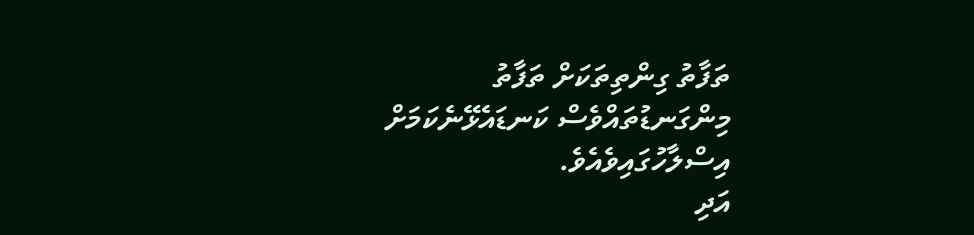ތަފާތު ގިންތިތަކަށް ތަފާތު މިންގަނޑުތައްވެސް ކަނޑައެޅޭނެކަމަށް އިސްލާހުގައިވެއެވެ.
އަދި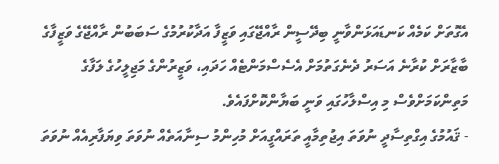އެގޮތަށް ކަމެއް ކަނޑައަޅަންވާނީ ބިދޭސީން ރާއްޖޭގައި ވަޒީފާ އަދާކުރުމުގެ ސަބަބުން ރާއްޖޭގެ ވަޒީފާގެ ބާޒާރަށް ކުރާނެ އަސަރު ދެނެގަތުމަށް އެސެސްމަންޓެއް ހަދައި، ވަޒީރުންގެ މަޖިލީހުގެ ލަފާގެ މަތިންކަމަށްވެސް މި އިސްލާހުގައި ވަނީ ބަޔާންކޮށްފައެވެ.
- ޤައުމުގެ އިގްތިސާދީ ނުވަތަ އިޖުތިމާއީ ތަރައްގީއަށް މުހިންމު ސިނާއަތެއް ނުވަތަ ވިޔަފާރިއެއް ނުވަތަ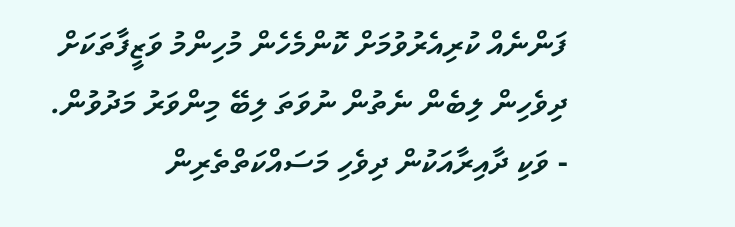ފަންނެއް ކުރިއެރުވުމަށް ކޮންމެހެން މުހިންމު ވަޒީފާތަކަށް ދިވެހިން ލިބެން ނެތުން ނުވަތަ ލިބޭ މިންވަރު މަދުވުން.
- ވަކި ދާއިރާއަކުން ދިވެހި މަސައްކަތްތެރިން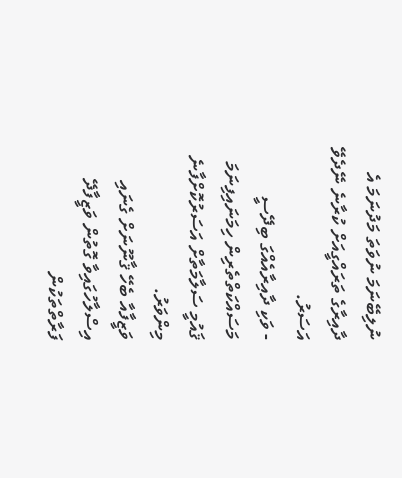ނުލިބޭނަމަ ނުވަތަ މަދުނަމަ އެ ދާއިރާގެ ތަރައްގީއަށް ކުރާނެ ނޭދެވޭ އަސަރު.
- ވަކި ދާއިރާއެއްގަ ބިދޭސީ މަސައްކަތްތެރިން ހިމަނައިފިނަމަ ޤައުމީ ސަލާމަތާށް އަސަރުކޮށްފާނެ މިންވަރު.
ވަޒީފާއާ ބެހޭ ޤާނޫނަށް ގެނައި އިސްލާހުގައިވާ ގޮތުން ވަޒީފާދޭ ފަރާތްތަކުން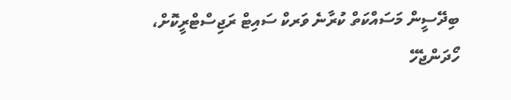ބިދޭސީން މަސައްކަތް ކުރާނެ ވަރކް ސައިޓް ރަޖިސްޓްރީކޮށް، ހޯދަންޖެހޭ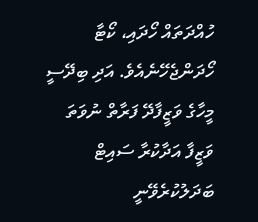ހުއްދަތައް ހޯދައި، ކޯޓާ ހޯދަންޖެހޭނެއެވެ. އަދި ބިދޭސީ މީހާގެ ވަޒީފާދޭ ފަރާތް ނުވަތަ ވަޒީފާ އަދާކުރާ ސައިޓް ބަދަލުކުރެވޭނީ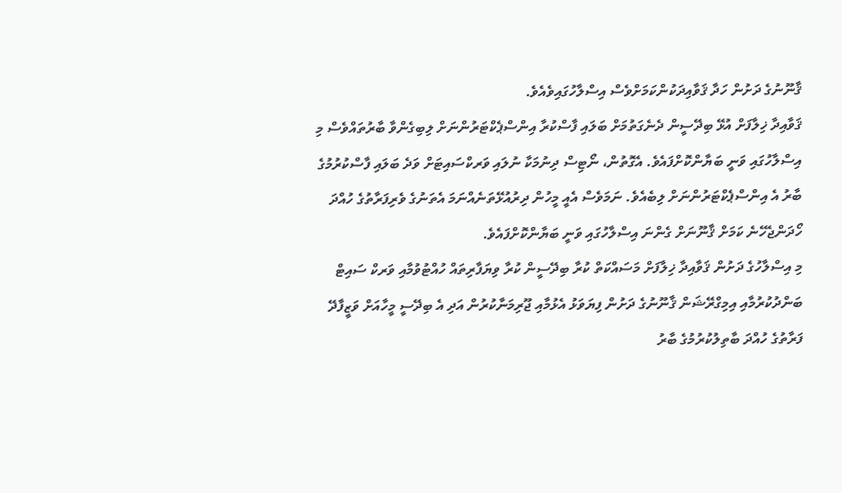ޤާނޫނުގެ ދަށުން ހަދާ ޤަވާއިދަކުންކަމަށްވެސް އިސްލާހުގައިވެއެވެ.
ޤަވާއިދާ ޚިލާފަށް އުޅޭ ބިދޭސީން ދެނެގަތުމަށް ބަލައި ފާސްކުރާ އިންސްޕެކްޓަރުންނަށް ލިބިގެންވާ ބާރުތައްވެސް މި އިސްލާހުގައި ވަނީ ބަޔާންކޮށްފައެވެ. އެގޮތުން، ނޯޓިސް ދިނުމަކާ ނުލައި ވަރކްސައިޓަށް ވަދެ ބަލައި ފާސްކުރުމުގެ ބާރު އެ އިންސްޕެކްޓަރުންނަށް ލިބެއެވެ. ނަމަވެސް އެއީ މީހުން ދިރުއުޅޭތަނެއްނަމަ އެތަނުގެ ވެރިފަރާތުގެ ހުއްދަ ހޯދަންޖެހޭނެ ކަމަށް ޤާނޫނަށް ގެންނަ އިސްލާހުގައި ވަނީ ބަޔާންކޮށްފައެވެ.
މި އިސްލާހުގެ ދަށުން ޤަވާއިދާ ޚިލާފަށް މަސައްކަތް ކުރާ ބިދޭސީން ކުރާ ވިޔަފާރިތައް ހުއްޓުވުމާއި ވަރކް ސައިޓް ބަންދުކުރުމާއި އިމިގްރޭޝަން ޤާނޫނުގެ ދަށުން ފިޔަވަޅު އެޅުމާއި ޖޫރިމަނާކުރުން އަދި އެ ބިދޭސީ މީހާއަށް ވަޒީފާދޭ ފަރާތުގެ ހުއްދަ ބާތިލުކުރުމުގެ ބާރު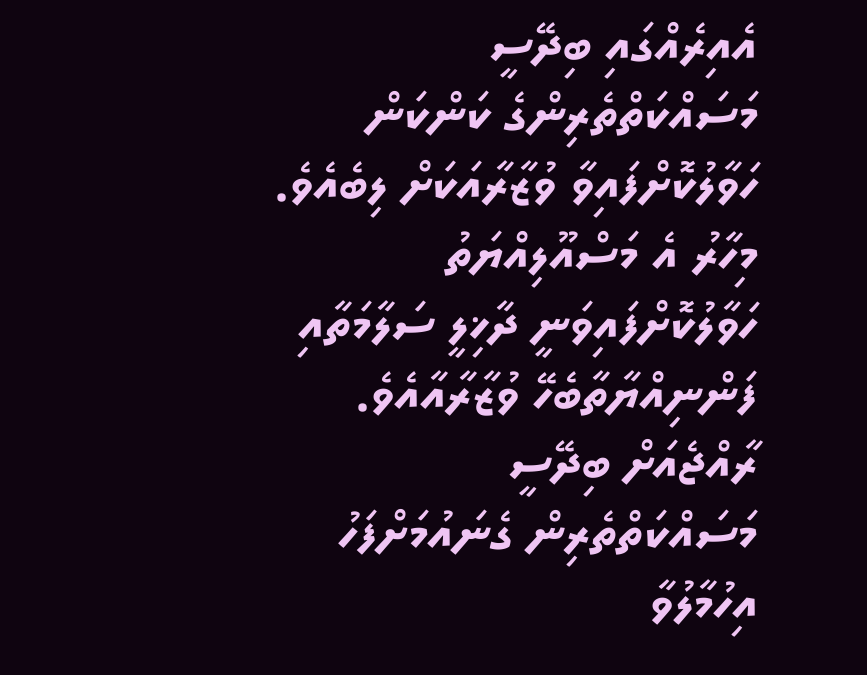އެއިރެއްގައި ބިދޭސީ މަސައްކަތްތެރިންގެ ކަންކަން ހަވާލުކޮށްފައިވާ ވުޒާރާއަކަށް ލިބެއެވެ. މިހާރު އެ މަސްއޫލިއްޔަތު ހަވާލުކޮށްފައިވަނީ ދާޚިލީ ސަލާމަތާއި ފަންނިއްޔާތާބެހޭ ވުޒާރާއާއެވެ.
ރާއްޖެއަށް ބިދޭސީ މަސައްކަތްތެރިން ގެނައުމަށްފަހު އިހުމާލުވާ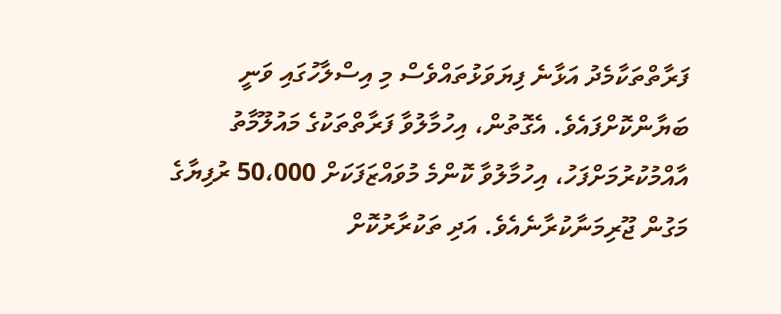ފަރާތްތަކާމެދު އަޅާނެ ފިޔަވަޅުތައްވެސް މި އިސްލާހުގައި ވަނީ ބަޔާންކޮށްފައެވެ. އެގޮތުން، އިހުމާލުވާ ފަރާތްތަކުގެ މައުލޫމާތު އާއްމުކުރުމަށްފަހު، އިހުމާލުވާ ކޮންމެ މުވައްޒަފަކަށް 50،000 ރުފިޔާގެ މަގުން ޖޫރިމަނާކުރާނެއެވެ. އަދި ތަކުރާރުކޮށް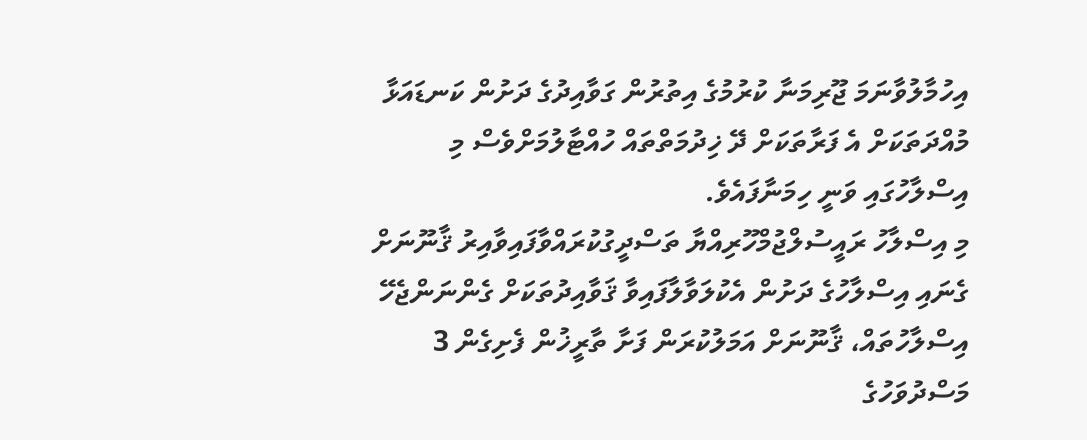އިހުމާލުވާނަމަ ޖޫރިމަނާ ކުރުމުގެ އިތުރުން ގަވާއިދުގެ ދަށުން ކަނޑައަޅާ މުއްދަތަކަށް އެ ފަރާތަކަށް ދޭ ޚިދުމަތްތައް ހުއްޓާލުމަށްވެސް މި އިސްލާހުގައި ވަނީ ހިމަނާފައެވެ.
މި އިސްލާހު ރައީސުލްޖުމްހޫރިއްޔާ ތަސްދީގުކުރައްވާފައިވާއިރު ޤާނޫނަށް ގެނައި އިސްލާހުގެ ދަށުން އެކުލަވާލާފައިވާ ޤަވާއިދުތަކަށް ގެންނަންޖެހޭ އިސްލާހުތައް، ޤާނޫނަށް އަމަލުކުރަން ފަށާ ތާރީޚުން ފެށިގެން 3 މަސްދުވަހުގެ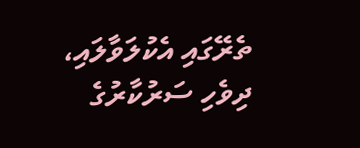ތެރޭގައި އެކުލަވާލައި، ދިވެހި ސަރުކާރުގެ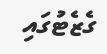ގެޒެޓުގައި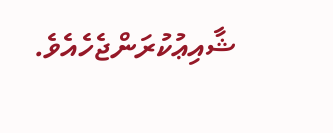ޝާއިޢުކުރަންޖެހެއެވެ.